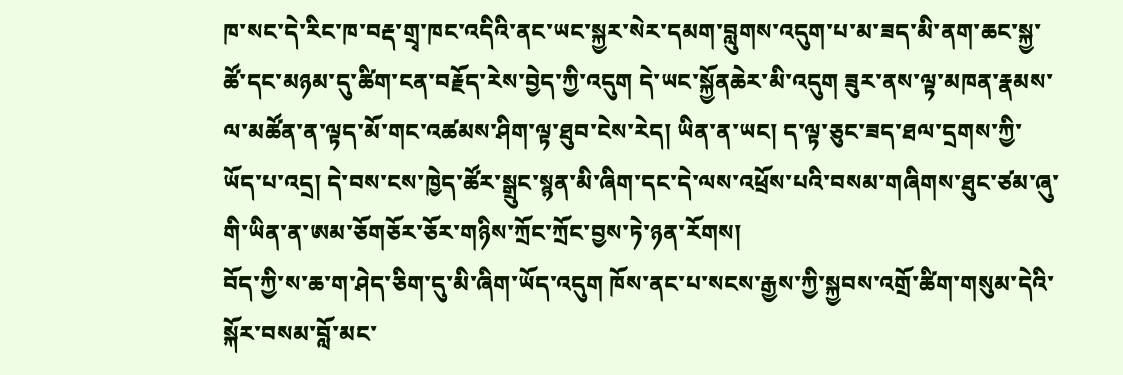ཁ་སང་དེ་རིང་ཁ་བརྡ་གྲྭ་ཁང་འདིའི་ནང་ཡང་སྐྱར་སེར་དམག་བླུགས་འདུག་པ་མ་ཟད་མི་ནག་ཆང་སྐྱ་ཚོ་དང་མཉམ་དུ་ཚིག་ངན་བརྗོད་རེས་བྱེད་ཀྱི་འདུག དེ་ཡང་སྐྱོནཆེར་མི་འདུག ཟུར་ནས་ལྟ་མཁན་རྣམས་ལ་མཚོན་ན་ལྟད་མོ་གང་འཚམས་ཤིག་ལྟ་ཐུབ་ངེས་རེད། ཡིན་ན་ཡང། ད་ལྟ་ཅུང་ཟད་ཐལ་དྲགས་ཀྱི་ཡོད་པ་འདྲ། དེ་བས་ངས་ཁྱེད་ཚོར་སྒྲུང་སྙན་མི་ཞིག་དང་དེ་ལས་འཕྲོས་པའི་བསམ་གཞིགས་ཐུང་ཙམ་ཞུ་གི་ཡིན་ན་ཨམ་ཅོགཅོར་ཅོར་གཉིས་ཀྲོང་ཀྲོང་བྱས་ཏེ་ཉན་རོགས།
བོད་ཀྱི་ས་ཆ་ག་ཤེད་ཅིག་དུ་མི་ཞིག་ཡོད་འདུག ཁོས་ནང་པ་སངས་རྒྱས་ཀྱི་སྐྱབས་འགྲོ་ཚིག་གསུམ་དེའི་སྐོར་བསམ་བློ་མང་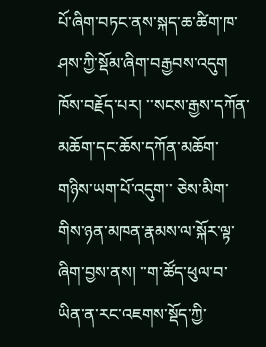པོ་ཞིག་བཏང་ནས་སྐད་ཆ་ཚིག་ཁ་ཤས་ཀྱི་སྡོམ་ཞིག་བརྒྱབས་འདུག ཁོས་བརྗོད་པར། ་་སངས་རྒྱས་དཀོན་མཆོག་དང་ཆོས་དཀོན་མཆོག་གཉིས་ཡག་པོ་འདུག་་ ཅེས་མིག་གིས་ཉན་མཁན་རྣམས་ལ་སྐོར་ལྟ་ཞིག་བྱས་ནས། ་་ག་ཚོད་ཕུལ་བ་ཡིན་ན་རང་འཇགས་སྡོད་ཀྱི་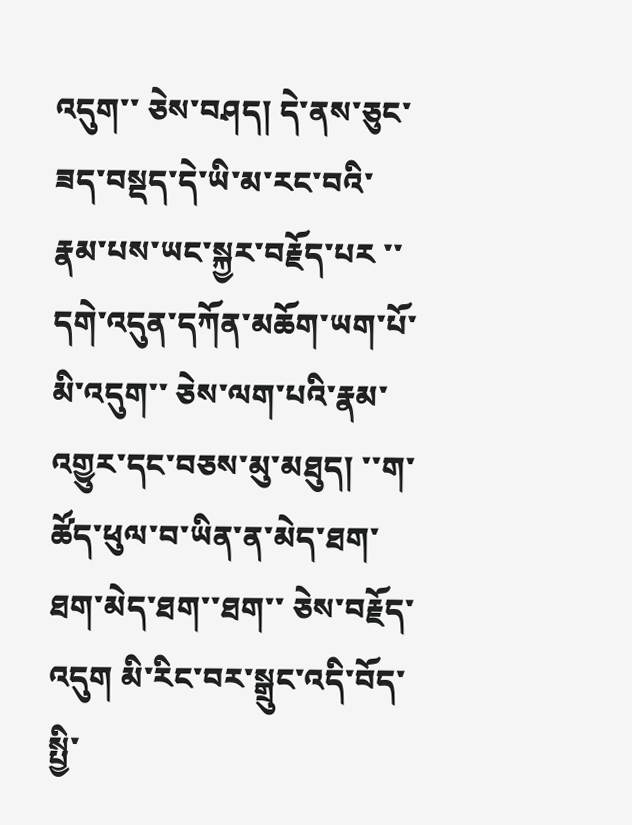འདུག་་ ཅེས་བཤད། དེ་ནས་ཅུང་ཟད་བསྡད་དེ་ཡི་མ་རང་བའི་རྣམ་པས་ཡང་སྐྱར་བརྗོད་པར ་་ དགེ་འདུན་དཀོན་མཆོག་ཡག་པོ་མི་འདུག་་ ཅེས་ལག་པའི་རྣམ་འགྱུར་དང་བཅས་མུ་མཐུད། ་་ག་ཚོད་ཕུལ་བ་ཡིན་ན་མེད་ཐག་ཐག་མེད་ཐག་་ཐག་་ ཅེས་བརྗོད་འདུག མི་རིང་བར་སྒྲུང་འདི་བོད་སྤྱི་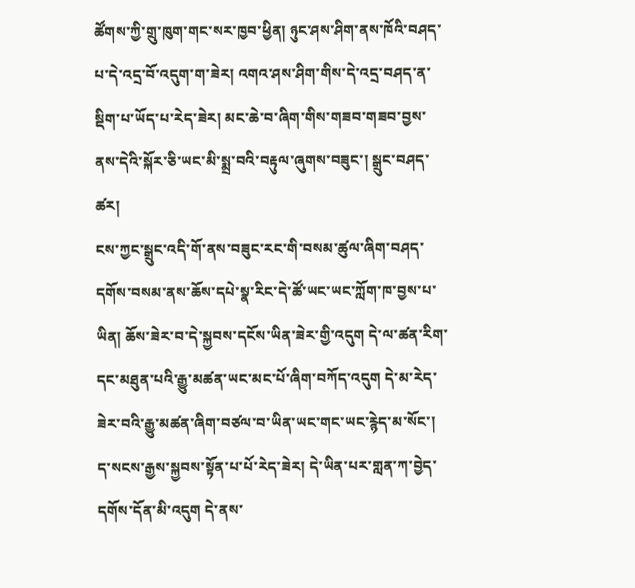ཚོགས་ཀྱི་གྲུ་ཁུག་གང་སར་ཁྱབ་ཕྱིན། ཉུང་ཤས་ཤིག་ནས་ཁོའི་བཤད་པ་དེ་འདྲ་བོ་འདུག་ག་ཟེར། འགའ་ཤས་ཤིག་གིས་དེ་འདྲ་བཤད་ན་སྡིག་པ་ཡོད་པ་རེད་ཟེར། མང་ཆེ་བ་ཞིག་གིས་གཟབ་གཟབ་བྱས་ནས་དེའི་སྐོར་ཅི་ཡང་མི་སྨྲ་བའི་བརྟུལ་ཞུགས་བཟུང་། སྒྲུང་བཤད་ཚར།
ངས་ཀྱང་སྒྲུང་འདི་གོ་ནས་བཟུང་རང་གི་བསམ་ཚུལ་ཞིག་བཤད་དགོས་བསམ་ནས་ཆོས་དཔེ་སྣ་རིང་དེ་ཚོ་ཡང་ཡང་ཀློག་ཁ་བྱས་པ་ཡིན། ཆོས་ཟེར་བ་དེ་སྐྱབས་དངོས་ཡིན་ཟེར་གྱི་འདུག དེ་ལ་ཚན་རིག་དང་མཐུན་པའི་རྒྱུ་མཚན་ཡང་མང་པོ་ཞིག་བཀོད་འདུག དེ་མ་རེད་ཟེར་བའི་རྒྱུ་མཚན་ཞིག་བཙལ་བ་ཡིན་ཡང་གང་ཡང་རྙེད་མ་སོང་། ད་སངས་རྒྱས་སྐྱབས་སྟོན་པ་པོ་རེད་ཟེར། དེ་ཡིན་པར་གླན་ཀ་བྱེད་དགོས་དོན་མི་འདུག དེ་ནས་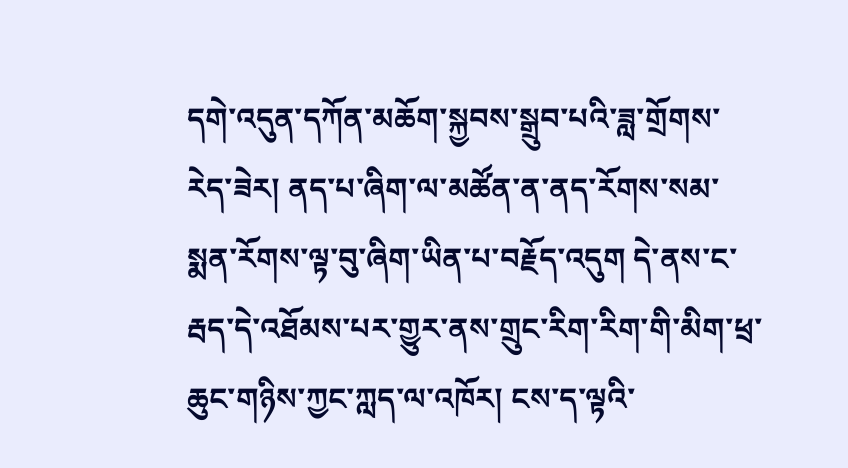དགེ་འདུན་དཀོན་མཆོག་སྐྱབས་སྒྲུབ་པའི་ཟླ་གྲོགས་རེད་ཟེར། ནད་པ་ཞིག་ལ་མཚོན་ན་ནད་རོགས་སམ་སྨན་རོགས་ལྟ་བུ་ཞིག་ཡིན་པ་བརྗོད་འདུག དེ་ནས་ང་རྦད་དེ་འཐོམས་པར་གྱུར་ནས་གྲུང་རིག་རིག་གི་མིག་ཕྲ་ཆུང་གཉིས་ཀྱང་ཀླད་ལ་འཁོར། ངས་ད་ལྟའི་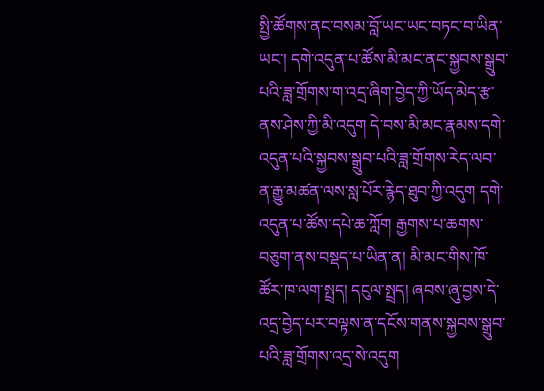སྤྱི་ཚོགས་ནང་བསམ་བློ་ཡང་ཡང་བཏང་བ་ཡིན་ཡང་། དགེ་འདུན་པ་ཚོས་མི་མང་ནང་སྐྱབས་སྒྲུབ་པའི་ཟླ་གྲོགས་ག་འདྲ་ཞིག་བྱེད་ཀྱི་ཡོད་མེད་རྩ་ནས་ཤེས་ཀྱི་མི་འདུག དེ་བས་མི་མང་རྣམས་དགེ་འདུན་པའི་སྐྱབས་སྒྲུབ་པའི་ཟླ་གྲོགས་རེད་ལབ་ན་རྒྱུ་མཚན་ལས་སླ་པོར་རྙེད་ཐུབ་ཀྱི་འདུག དགེ་འདུན་པ་ཚོས་དཔེ་ཆ་ཀློག རྒྱགས་པ་ཆགས་བཅུག་ནས་བསྡད་པ་ཡིན་ན། མི་མང་གིས་ཁོ་ཚོར་ཁ་ལག་སྤྲད། དངུལ་སྤྲད། ཞབས་ཞུ་བྱས་དེ་འདྲ་བྱེད་པར་བལྟས་ན་དངོས་གནས་སྐྱབས་སྒྲུབ་པའི་ཟླ་གྲོགས་འདྲ་སེ་འདུག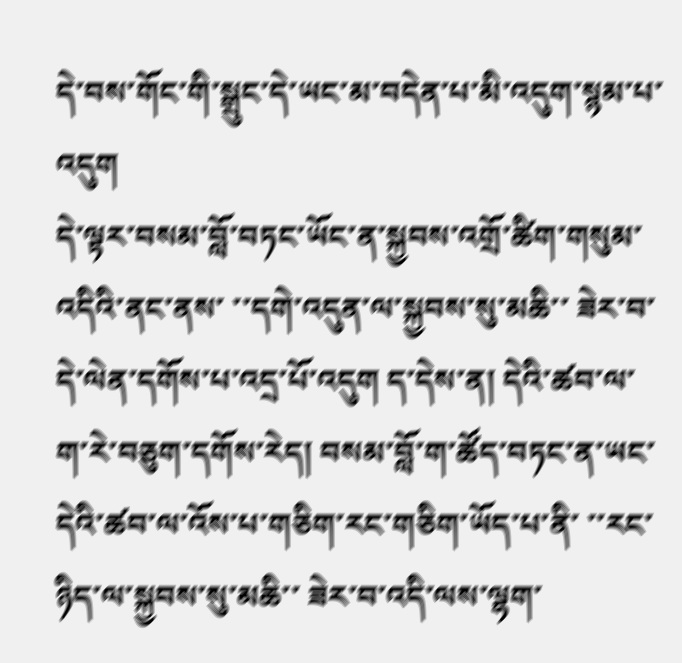དེ་བས་གོང་གི་སྒྲུང་དེ་ཡང་མ་བདེན་པ་མི་འདུག་སྙམ་པ་འདུག
དེ་ལྟར་བསམ་བློ་བཏང་ཡོང་ན་སྐྱབས་འགྲོ་ཚིག་གསུམ་འདིའི་ནང་ནས་ ་་དགེ་འདུན་ལ་སྐྱབས་སུ་མཆི་་ ཟེར་བ་དེ་ལེན་དགོས་པ་འདྲ་པོ་འདུག ད་དེས་ན། དེའི་ཚབ་ལ་ག་རེ་བཅུག་དགོས་རེད། བསམ་བློ་ག་ཚོད་བཏང་ན་ཡང་དེའི་ཚབ་ལ་འོས་པ་གཅིག་རང་གཅིག་ཡོད་པ་ནི་ ་་རང་ཉིད་ལ་སྐྱབས་སུ་མཆི་་ ཟེར་བ་འདི་ལས་ལྷག་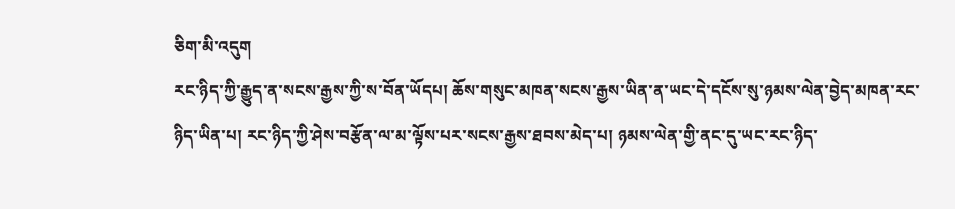ཅིག་མི་འདུག
རང་ཉིད་ཀྱི་རྒྱུད་ན་སངས་རྒྱས་ཀྱི་ས་བོན་ཡོདཔ། ཆོས་གསུང་མཁན་སངས་རྒྱས་ཡིན་ན་ཡང་དེ་དངོས་སུ་ཉམས་ལེན་བྱེད་མཁན་རང་ཉིད་ཡིན་པ། རང་ཉིད་ཀྱི་ཤེས་བརྩོན་ལ་མ་ལྟོས་པར་སངས་རྒྱས་ཐབས་མེད་པ། ཉམས་ལེན་གྱི་ནང་དུ་ཡང་རང་ཉིད་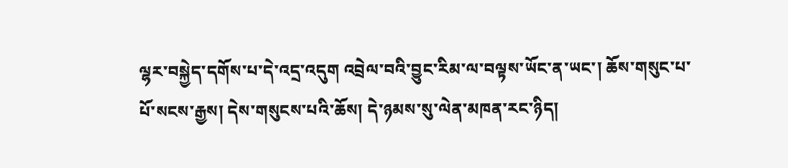ལྷར་བསྐྱེད་དགོས་པ་དེ་འདྲ་འདུག འབྲེལ་བའི་བྱུང་རིམ་ལ་བལྟས་ཡོང་ན་ཡང་། ཆོས་གསུང་པ་པོ་སངས་རྒྱས། དེས་གསུངས་པའི་ཆོས། དེ་ཉམས་སུ་ལེན་མཁན་རང་ཉིད།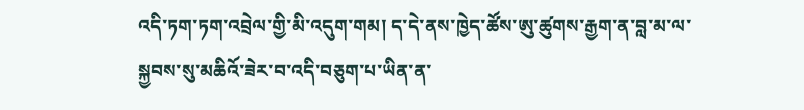འདི་ཏག་ཏག་འབྲེལ་གྱི་མི་འདུག་གམ། ད་དེ་ནས་ཁྱེད་ཚོས་ཨུ་ཚུགས་རྒྱག་ན་བླ་མ་ལ་སྐྱབས་སུ་མཆིའོ་ཟེར་བ་འདི་བཅུག་པ་ཡིན་ན་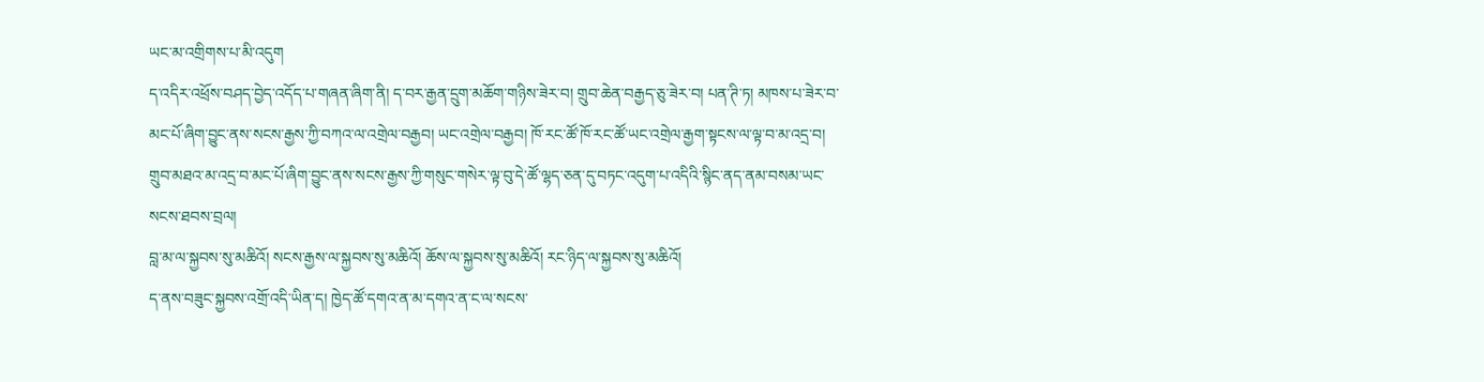ཡང་མ་འགྲིགས་པ་མི་འདུག
ད་འདིར་འཕྲོས་བཤད་བྱེད་འདོད་པ་གཞན་ཞིག་ནི། ད་བར་རྒྱན་དྲུག་མཆོག་གཉིས་ཟེར་བ། གྲུབ་ཆེན་བརྒྱད་ཅུ་ཟེར་བ། པན་ཊི་ཏ། མཁས་པ་ཟེར་བ་མང་པོ་ཞིག་བྱུང་ནས་སངས་རྒྱས་ཀྱི་བཀའ་ལ་འགྲེལ་བརྒྱབ། ཡང་འགྲེལ་བརྒྱབ། ཁོ་རང་ཚོ་ཁོ་རང་ཚོ་ཡང་འགྲེལ་རྒྱག་སྟངས་ལ་ལྟ་བ་མ་འདྲ་བ། གྲུབ་མཐའ་མ་འདྲ་བ་མང་པོ་ཞིག་བྱུང་ནས་སངས་རྒྱས་ཀྱི་གསུང་གསེར་ལྟ་བུ་དེ་ཚོ་ལྷད་ཅན་དུ་བཏང་འདུག་པ་འདིའི་སྙིང་ནད་ནམ་བསམ་ཡང་སངས་ཐབས་བྲལ།
བླ་མ་ལ་སྐྱབས་སུ་མཆིའོ། སངས་རྒྱས་ལ་སྐྱབས་སུ་མཆིའོ། ཆོས་ལ་སྐྱབས་སུ་མཆིའོ། རང་ཉིད་ལ་སྐྱབས་སུ་མཆིའོ།
ད་ནས་བཟུང་སྐྱབས་འགྲོ་འདི་ཡིན་ད། ཁྱེད་ཚོ་དགའ་ན་མ་དགའ་ན་ང་ལ་སངས་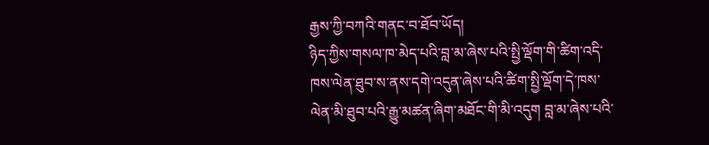རྒྱས་ཀྱི་བཀའི་གནང་བ་ཐོབ་ཡོད།
ཉིད་ཀྱིས་གསལ་ཁ་མེད་པའི་བླ་མ་ཞེས་པའི་སྤྱི་ལྡོག་གི་ཚིག་འདི་ཁས་ལེན་ཐུབ་ས་ནས་དགེ་འདུན་ཞེས་པའི་ཚིག་སྤྱི་ལྡོག་དེ་ཁས་ལེན་མི་ཐུབ་པའི་རྒྱུ་མཚན་ཞིག་མཐོང་གི་མི་འདུག བླ་མ་ཞེས་པའི་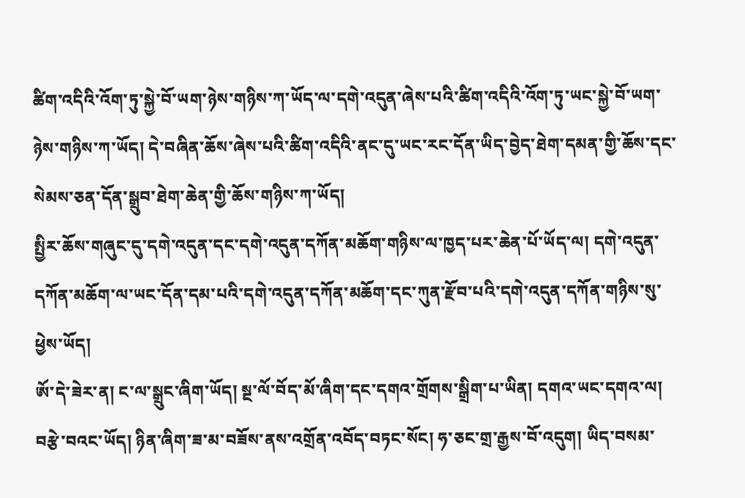ཚིག་འདིའི་འོག་ཏུ་སྐྱེ་བོ་ཡག་ཉེས་གཉིས་ཀ་ཡོད་ལ་དགེ་འདུན་ཞེས་པའི་ཚིག་འདིའི་འོག་ཏུ་ཡང་སྐྱེ་བོ་ཡག་ཉེས་གཉིས་ཀ་ཡོད། དེ་བཞིན་ཆོས་ཞེས་པའི་ཚིག་འདིའི་ནང་དུ་ཡང་རང་དོན་ཡིད་བྱེད་ཐེག་དམན་གྱི་ཆོས་དང་སེམས་ཅན་དོན་སྒྲུབ་ཐེག་ཆེན་གྱི་ཆོས་གཉིས་ཀ་ཡོད།
སྤྱིར་ཆོས་གཞུང་དུ་དགེ་འདུན་དང་དགེ་འདུན་དཀོན་མཆོག་གཉིས་ལ་ཁྱད་པར་ཆེན་པོ་ཡོད་ལ། དགེ་འདུན་དཀོན་མཆོག་ལ་ཡང་དོན་དམ་པའི་དགེ་འདུན་དཀོན་མཆོག་དང་ཀུན་རྫོབ་པའི་དགེ་འདུན་དཀོན་གཉིས་སུ་ཕྱེས་ཡོད།
ཨོ་དེ་ཟེར་ན། ང་ལ་སྒྲུང་ཞིག་ཡོད། སྔ་ལོ་བོད་མོ་ཞིག་དང་དགའ་གྲོགས་སྒྲིག་པ་ཡིན། དགའ་ཡང་དགའ་ལ། བརྩེ་བའང་ཡོད། ཉིན་ཞིག་ཟ་མ་བཟོས་ནས་འགྲོན་འབོད་བཏང་སོང། ཧ་ཅང་གྲ་རྒྱས་བོ་འདུག། ཡིད་བསམ་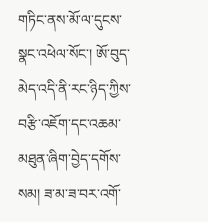གཏིང་ནས་མོ་ལ་དུངས་སྣང་འཕེལ་སོང་། ཨོ་བུད་མེད་འདི་ནི་རང་ཉིད་ཀྱིས་བརྩི་འཇོག་དང་འཆམ་མཐུན་ཞིག་བྱེད་དགོས་སམ། ཟ་མ་ཟ་བར་འགོ་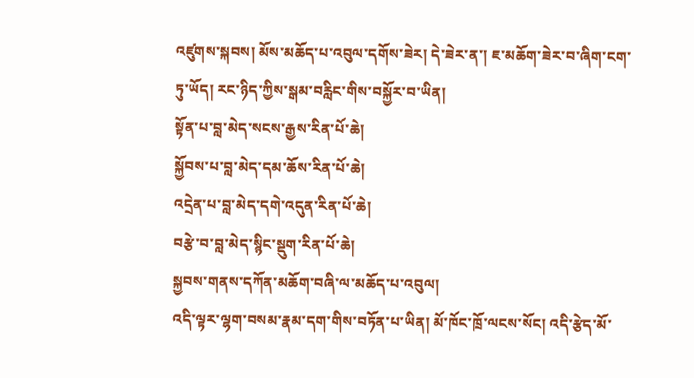འཛུགས་སྐབས། མོས་མཆོད་པ་འབུལ་དགོས་ཟེར། དེ་ཟེར་ན་། ཇ་མཆོག་ཟེར་བ་ཞིག་ངག་ཏུ་ཡོད། རང་ཉིད་ཀྱིས་སྒམ་བརླིང་གིས་བསྐྱོར་བ་ཡིན།
སྟོན་པ་བླ་མེད་སངས་རྒྱས་རིན་པོ་ཆེ།
སྐྱོབས་པ་བླ་མེད་དམ་ཆོས་རིན་པོ་ཆེ།
འདྲེན་པ་བླ་མེད་དགེ་འདུན་རིན་པོ་ཆེ།
བརྩེ་བ་བླ་མེད་སྙིང་སྡུག་རིན་པོ་ཆེ།
སྐྱབས་གནས་དཀོན་མཆོག་བཞི་ལ་མཆོད་པ་འབུལ།
འདི་ལྟར་ལྷག་བསམ་རྣམ་དག་གིས་བཏོན་པ་ཡིན། མོ་ཁོང་ཁྲོ་ལངས་སོང། འདི་རྩེད་མོ་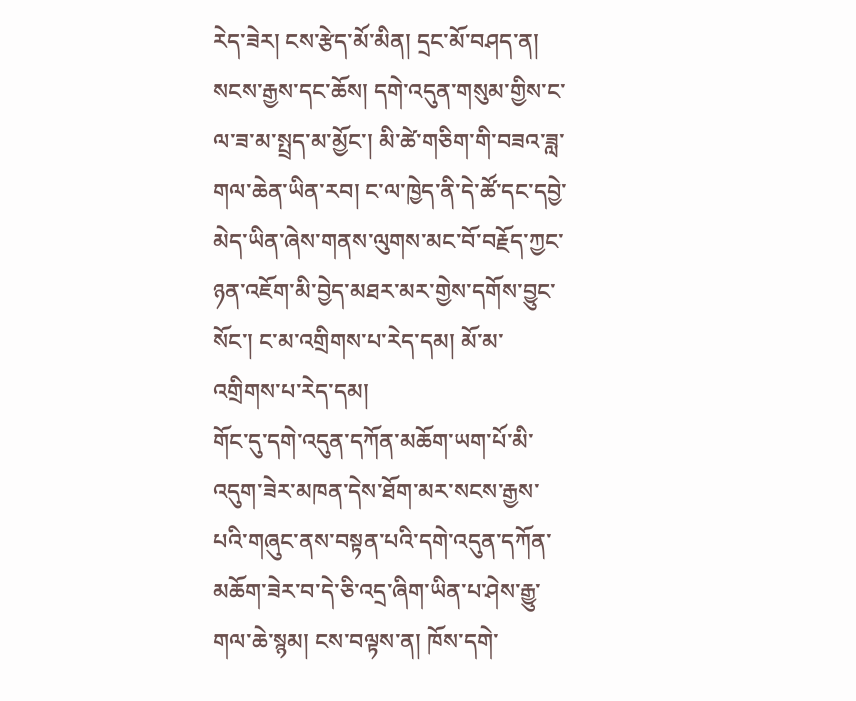རེད་ཟེར། ངས་རྩེད་མོ་མིན། དྲང་མོ་བཤད་ན། སངས་རྒྱས་དང་ཆོས། དགེ་འདུན་གསུམ་གྱིས་ང་ལ་ཟ་མ་སྤྲད་མ་མྱོང་། མི་ཚེ་གཅིག་གི་བཟའ་ཟླ་གལ་ཆེན་ཡིན་རབ། ང་ལ་ཁྱེད་ནི་དེ་ཚོ་དང་དབྱེ་མེད་ཡིན་ཞེས་གནས་ལུགས་མང་བོ་བརྗོད་ཀྱང་ཉན་འཇོག་མི་བྱེད་མཐར་མར་གྱེས་དགོས་བྱུང་སོང་། ང་མ་འགྲིགས་པ་རེད་དམ། མོ་མ་འགྲིགས་པ་རེད་དམ།
གོང་དུ་དགེ་འདུན་དཀོན་མཆོག་ཡག་པོ་མི་འདུག་ཟེར་མཁན་དེས་ཐོག་མར་སངས་རྒྱས་པའི་གཞུང་ནས་བསྟན་པའི་དགེ་འདུན་དཀོན་མཆོག་ཟེར་བ་དེ་ཅི་འདྲ་ཞིག་ཡིན་པ་ཤེས་རྒྱུ་གལ་ཆེ་སྙམ། ངས་བལྟས་ན། ཁོས་དགེ་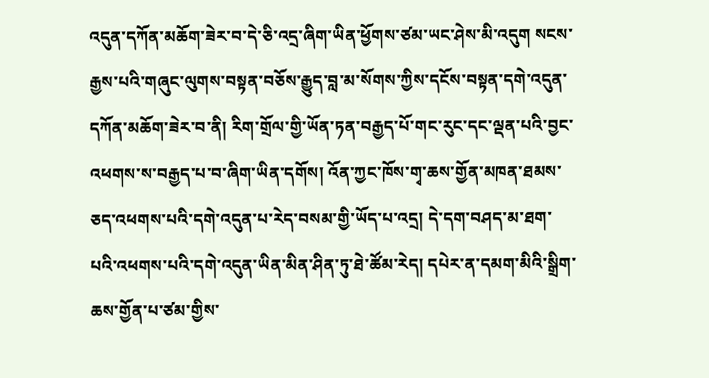འདུན་དཀོན་མཆོག་ཟེར་བ་དེ་ཅི་འདྲ་ཞིག་ཡིན་ཕྱོགས་ཙམ་ཡང་ཤེས་མི་འདུག སངས་རྒྱས་པའི་གཞུང་ལུགས་བསྟན་བཅོས་རྒྱུད་བླ་མ་སོགས་ཀྱིས་དངོས་བསྟན་དགེ་འདུན་དཀོན་མཆོག་ཟེར་བ་ནི། རིག་གྲོལ་གྱི་ཡོན་ཏན་བརྒྱད་པོ་གང་རུང་དང་ལྡན་པའི་བྱང་འཕགས་ས་བརྒྱད་པ་བ་ཞིག་ཡིན་དགོས། འོན་ཀྱང་ཁོས་གྭ་ཆས་གྱོན་མཁན་ཐམས་ཅད་འཕགས་པའི་དགེ་འདུན་པ་རེད་བསམ་གྱི་ཡོད་པ་འདྲ། དེ་དག་བཤད་མ་ཐག་པའི་འཕགས་པའི་དགེ་འདུན་ཡིན་མིན་ཤིན་ཏུ་ཐེ་ཚོམ་རེད། དཔེར་ན་དམག་མིའི་སྒྲིག་ཆས་གྱོན་པ་ཙམ་གྱིས་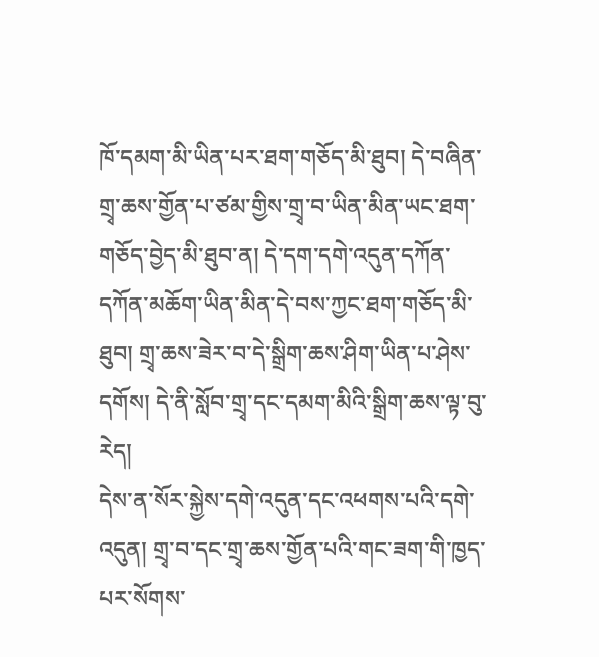ཁོ་དམག་མི་ཡིན་པར་ཐག་གཅོད་མི་ཐུབ། དེ་བཞིན་གྲྭ་ཆས་གྱོན་པ་ཙམ་གྱིས་གྲྭ་བ་ཡིན་མིན་ཡང་ཐག་གཅོད་བྱེད་མི་ཐུབ་ན། དེ་དག་དགེ་འདུན་དཀོན་དཀོན་མཆོག་ཡིན་མིན་དེ་བས་ཀྱང་ཐག་གཅོད་མི་ཐུབ། གྲྭ་ཆས་ཟེར་བ་དེ་སྒྲིག་ཆས་ཤིག་ཡིན་པ་ཤེས་དགོས། དེ་ནི་སློབ་གྲྭ་དང་དམག་མིའི་སྒྲིག་ཆས་ལྟ་བུ་རེད།
དེས་ན་སོར་སྐྱེས་དགེ་འདུན་དང་འཕགས་པའི་དགེ་འདུན། གྲྭ་བ་དང་གྲྭ་ཆས་གྱོན་པའི་གང་ཟག་གི་ཁྱད་པར་སོགས་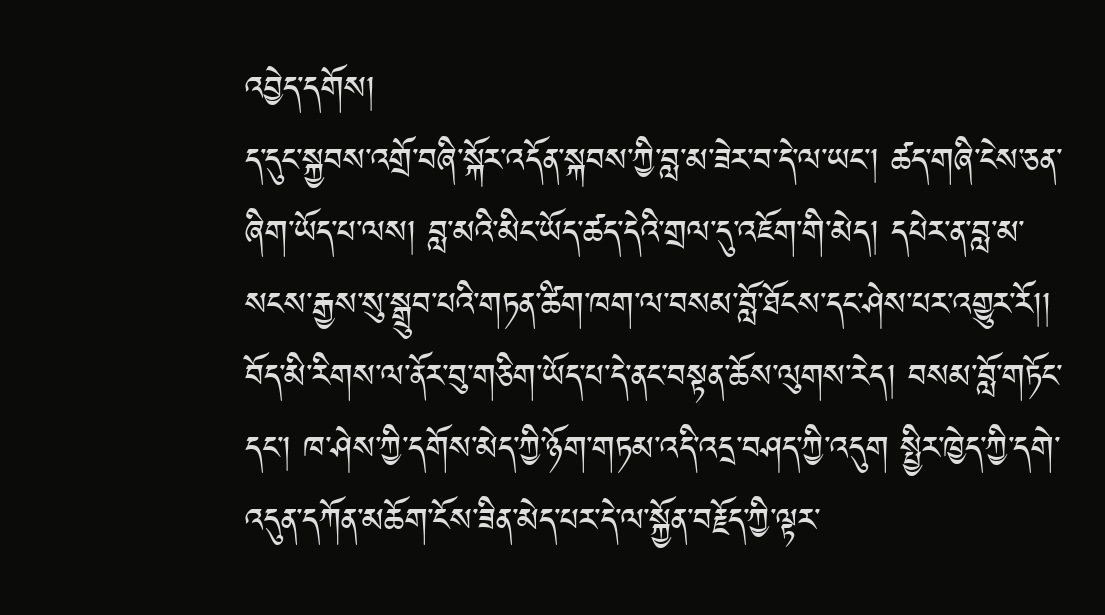འབྱེད་དགོས།
ད་དུང་སྐྱབས་འགྲོ་བཞི་སྐོར་འདོན་སྐབས་ཀྱི་བླ་མ་ཟེར་བ་དེ་ལ་ཡང་། ཚད་གཞི་ངེས་ཅན་ཞིག་ཡོད་པ་ལས། བླ་མའི་མིང་ཡོད་ཚད་དེའི་གྲལ་དུ་འཇོག་གི་མེད། དཔེར་ན་བླ་མ་སངས་རྒྱས་སུ་སྒྲུབ་པའི་གཏན་ཚིག་ཁག་ལ་བསམ་བློ་ཐོངས་དང་ཤེས་པར་འགྱུར་རོ།།
བོད་མི་རིགས་ལ་ནོར་བུ་གཅིག་ཡོད་པ་དེ་ནང་བསྟན་ཆོས་ལུགས་རེད། བསམ་བློ་གཏོང་དང་། ཁ་ཤེས་ཀྱི་དགོས་མེད་ཀྱི་ཉོག་གཏམ་འདི་འདྲ་བཤད་ཀྱི་འདུག སྤྱིར་ཁྱེད་ཀྱི་དགེ་འདུན་དཀོན་མཆོག་ངོས་ཟིན་མེད་པར་དེ་ལ་སྐྱོན་བརྗོད་ཀྱི་ལྟར་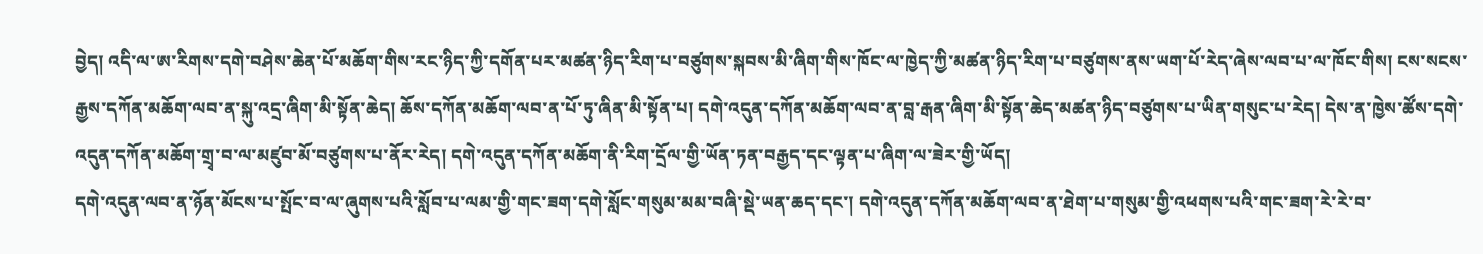བྱེད། འདི་ལ་ཨ་རིགས་དགེ་བཤེས་ཆེན་པོ་མཆོག་གིས་རང་ཉིད་ཀྱི་དགོན་པར་མཚན་ཉིད་རིག་པ་བཙུགས་སྐབས་མི་ཞིག་གིས་ཁོང་ལ་ཁྱེད་ཀྱི་མཚན་ཉིད་རིག་པ་བཙུགས་ནས་ཡག་པོ་རེད་ཞེས་ལབ་པ་ལ་ཁོང་གིས། ངས་སངས་རྒྱས་དཀོན་མཆོག་ལབ་ན་སྐུ་འདྲ་ཞིག་མི་སྟོན་ཆེད། ཆོས་དཀོན་མཆོག་ལབ་ན་པོ་ཏུ་ཞིན་མི་སྟོན་པ། དགེ་འདུན་དཀོན་མཆོག་ལབ་ན་བླ་རྒན་ཞིག་མི་སྟོན་ཆེད་མཚན་ཉིད་བཙུགས་པ་ཡིན་གསུང་པ་རེད། དེས་ན་ཁྱེས་ཚོས་དགེ་འདུན་དཀོན་མཆོག་གྲྭ་བ་ལ་མཛུབ་མོ་བཙུགས་པ་ནོར་རེད། དགེ་འདུན་དཀོན་མཆོག་ནི་རིག་དྲོལ་གྱི་ཡོན་ཏན་བརྒྱད་དང་ལྟན་པ་ཞིག་ལ་ཟེར་གྱི་ཡོད།
དགེ་འདུན་ལབ་ན་ཉོན་མོངས་པ་སྤོང་བ་ལ་ཞུགས་པའི་སློབ་པ་ལམ་གྱི་གང་ཟག་དགེ་སློང་གསུམ་མམ་བཞི་སྡེ་ཡན་ཆད་དང་། དགེ་འདུན་དཀོན་མཆོག་ལབ་ན་ཐེག་པ་གསུམ་གྱི་འཕགས་པའི་གང་ཟག་རེ་རེ་བ་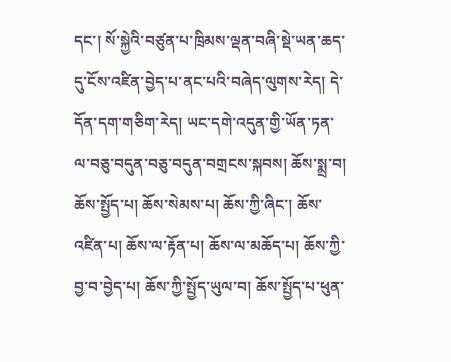དང་། སོ་སྐྱེའི་བཙུན་པ་ཁྲིམས་ལྡན་བཞི་སྡེ་ཡན་ཆད་དུ་ངོས་འཛིན་བྱེད་པ་ནང་པའི་བཞེད་ལུགས་རེད། དེ་དོན་དག་གཅིག་རེད། ཡང་དགེ་འདུན་གྱི་ཡོན་ཏན་ལ་བཅུ་བདུན་བཅུ་བདུན་བགྲངས་སྐབས། ཆོས་སྨྲ་བ། ཆོས་སྤྱོད་པ། ཆོས་སེམས་པ། ཆོས་ཀྱི་ཞིང་། ཆོས་འཛིན་པ། ཆོས་ལ་རྟོན་པ། ཆོས་ལ་མཆོད་པ། ཆོས་ཀྱི་བྱ་བ་བྱེད་པ། ཆོས་ཀྱི་སྤྱོད་ཡུལ་བ། ཆོས་སྤྱོད་པ་ཕུན་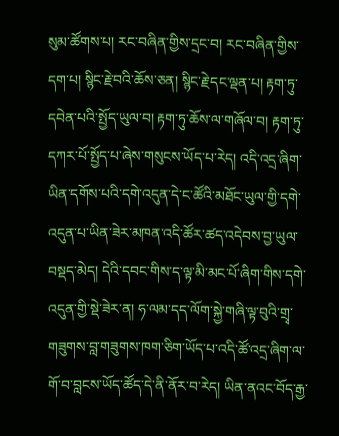སུམ་ཚོགས་པ། རང་བཞིན་གྱིས་དྲང་བ། རང་བཞིན་གྱིས་དག་པ། སྙིང་རྗེ་བའི་ཆོས་ཅན། སྙིང་རྗེ་དང་ལྡན་པ། རྟག་ཏུ་དབེན་པའི་སྤྱོད་ཡུལ་བ། རྟག་ཏུ་ཆོས་ལ་གཞོལ་བ། རྟག་ཏུ་དཀར་པོ་སྤྱོད་པ་ཞེས་གསུངས་ཡོད་པ་རེད། འདི་འདྲ་ཞིག་ཡིན་དགོས་པའི་དགེ་འདུན་དེ་ང་ཚོའི་མཐོང་ཡུལ་གྱི་དགེ་འདུན་པ་ཡིན་ཟེར་མཁན་འདི་ཚོར་ཚད་འདེབས་བྱ་ཡུལ་བསྡད་མེད། དེའི་དབང་གིས་ད་ལྟ་མི་མང་པོ་ཞིག་གིས་དགེ་འདུན་གྱི་སྡེ་ཟེར་ན། ཧ་ལམ་དད་ལོག་སྐྱེ་གཞི་ལྟ་བུའི་གྲྭ་གཟུགས་བླ་གཟུགས་ཁག་ཅིག་ཡོད་པ་འདི་ཚོ་འདྲ་ཞིག་ལ་གོ་བ་བླངས་ཡོད་ཚོད་དེ་ནི་ནོར་བ་རེད། ཡིན་ནའང་བོད་རྒྱ་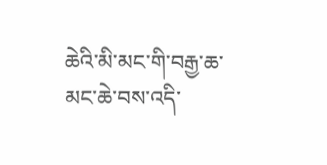ཆེའི་མི་མང་གི་བརྒྱ་ཆ་མང་ཆེ་བས་འདི་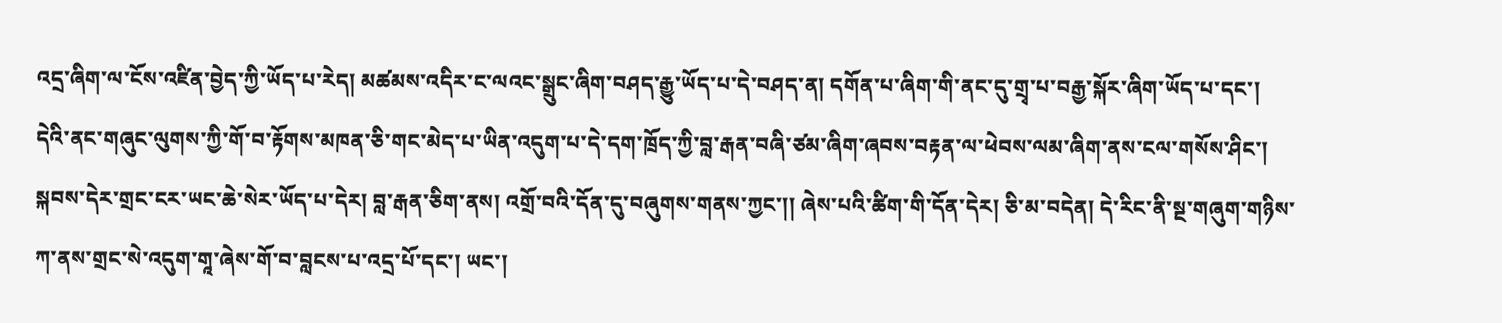འདྲ་ཞིག་ལ་ངོས་འཛིན་བྱེད་ཀྱི་ཡོད་པ་རེད། མཚམས་འདིར་ང་ལའང་སྒྲུང་ཞིག་བཤད་རྒྱུ་ཡོད་པ་དེ་བཤད་ན། དགོན་པ་ཞིག་གི་ནང་དུ་གྲྭ་པ་བརྒྱ་སྐོར་ཞིག་ཡོད་པ་དང་། དེའི་ནང་གཞུང་ལུགས་ཀྱི་གོ་བ་རྟོགས་མཁན་ཅི་གང་མེད་པ་ཡིན་འདུག་པ་དེ་དག་ཁྲོད་ཀྱི་བླ་རྒན་བཞི་ཙམ་ཞིག་ཞབས་བརྟན་ལ་ཕེབས་ལམ་ཞིག་ནས་ངལ་གསོས་ཤིང་། སྐབས་དེར་གྲང་ངར་ཡང་ཆེ་སེར་ཡོད་པ་དེར། བླ་རྒན་ཅིག་ནས། འགྲོ་བའི་དོན་དུ་བཞུགས་གནས་ཀྱང་།། ཞེས་པའི་ཚིག་གི་དོན་དེར། ཅི་མ་བདེན། དེ་རིང་ནི་སྔ་གཞུག་གཉིས་ཀ་ནས་གྲང་སེ་འདུག་གཱ་ཞེས་གོ་བ་བླངས་པ་འདྲ་པོ་དང་། ཡང་།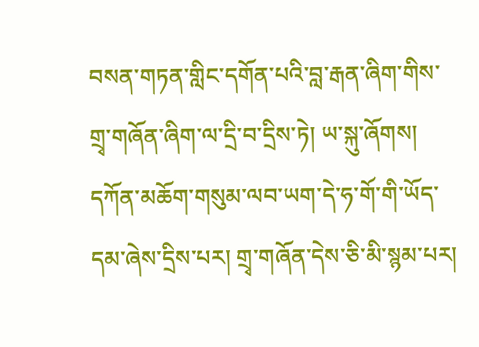བསན་གཏན་གླིང་དགོན་པའི་བླ་རྒན་ཞིག་གིས་གྲྭ་གཞོན་ཞིག་ལ་དྲི་བ་དྲིས་ཏེ། ཡ་སྐུ་ཞོགས། དཀོན་མཆོག་གསུམ་ལབ་ཡག་དེ་ཧ་གོ་གི་ཡོད་དམ་ཞེས་དྲིས་པར། གྲྭ་གཞོན་དེས་ཅི་མི་སྙམ་པར།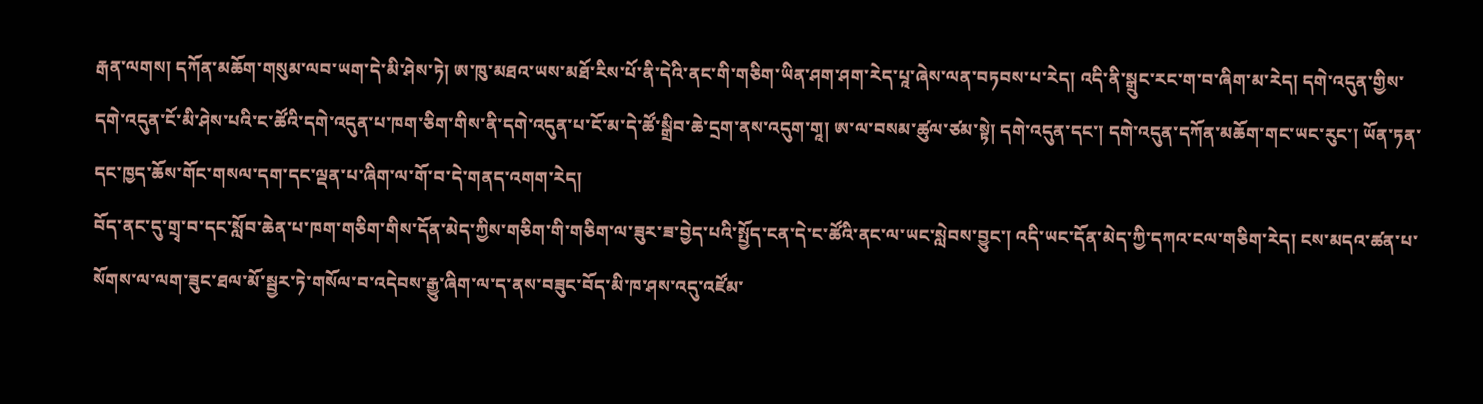རྒན་ལགས། དཀོན་མཆོག་གསུམ་ལབ་ཡག་དེ་མི་ཤེས་ཏེ། ཨ་ཁུ་མཐའ་ཡས་མཐོ་རིས་པོ་ནི་དེའི་ནང་གི་གཅིག་ཡིན་ཤག་ཤག་རེད་པཱ་ཞེས་ལན་བཏབས་པ་རེད། འདི་ནི་སྒྲུང་རང་ག་བ་ཞིག་མ་རེད། དགེ་འདུན་གྱིས་དགེ་འདུན་ངོ་མི་ཤེས་པའི་ང་ཚོའི་དགེ་འདུན་པ་ཁག་ཅིག་གིས་ནི་དགེ་འདུན་པ་ངོ་མ་དེ་ཚོ་སྒྲིབ་ཆེ་དྲག་ནས་འདུག་གཱ། ཨ་ལ་བསམ་ཚུལ་ཙམ་སྟེ། དགེ་འདུན་དང་། དགེ་འདུན་དཀོན་མཆོག་གང་ཡང་རུང་། ཡོན་ཏན་དང་ཁྱད་ཆོས་གོང་གསལ་དག་དང་ལྡན་པ་ཞིག་ལ་གོ་བ་དེ་གནད་འགག་རེད།
བོད་ནང་དུ་གྲྭ་བ་དང་སློབ་ཆེན་པ་ཁག་གཅིག་གིས་དོན་མེད་ཀྱིས་གཅིག་གི་གཅིག་ལ་ཟུར་ཟ་བྱེད་པའི་སྤྱོད་ངན་དེ་ང་ཚོའི་ནང་ལ་ཡང་སླེབས་བྱུང་། འདི་ཡང་དོན་མེད་ཀྱི་དཀའ་ངལ་གཅིག་རེད། ངས་མདའ་ཚན་པ་སོགས་ལ་ལག་ཟུང་ཐལ་མོ་སྦྱར་ཏེ་གསོལ་བ་འདེབས་རྒྱུ་ཞིག་ལ་ད་ནས་བཟུང་བོད་མི་ཁ་ཤས་འདུ་འཛོམ་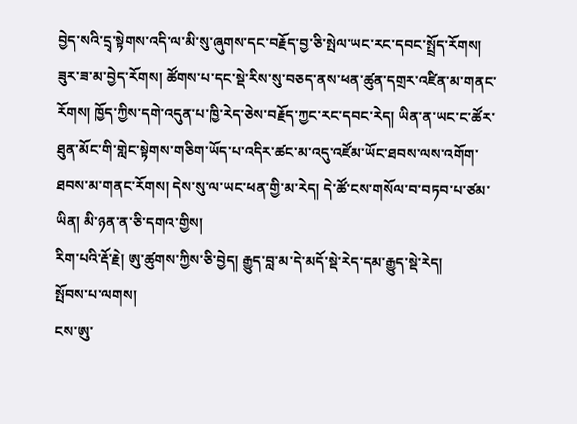བྱེད་སའི་དྲྭ་སྟེགས་འདི་ལ་མི་སུ་ཞུགས་དང་བརྗོད་བྱ་ཅི་སྤེལ་ཡང་རང་དབང་སྤྲོད་རོགས། ཟུར་ཟ་མ་བྱེད་རོགས། ཚོགས་པ་དང་སྡེ་རིས་སུ་བཅད་ནས་ཕན་ཚུན་དགྲར་འཛིན་མ་གནང་རོགས། ཁྱོད་ཀྱིས་དགེ་འདུན་པ་ཁྱི་རེད་ཅེས་བརྗོད་ཀྱང་རང་དབང་རེད། ཡིན་ན་ཡང་ང་ཚོར་ཐུན་མོང་གི་གླེང་སྟེགས་གཅིག་ཡོད་པ་འདིར་ཚང་མ་འདུ་འཛོམ་ཡོང་ཐབས་ལས་འགོག་ཐབས་མ་གནང་རོགས། དེས་སུ་ལ་ཡང་ཕན་གྱི་མ་རེད། དེ་ཚོ་ངས་གསོལ་བ་བཏབ་པ་ཙམ་ཡིན། མི་ཉན་ན་ཅི་དགའ་གྱིས།
རིག་པའི་རྡོ་རྗེ། ཨུ་ཚུགས་ཀྱིས་ཅི་བྱེད། རྒྱུད་བླ་མ་དེ་མདོ་སྡེ་རེད་དམ་རྒྱུད་སྡེ་རེད།
སྤོབས་པ་ལགས།
ངས་ཨུ་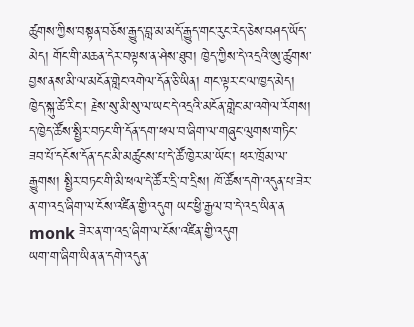ཚུགས་ཀྱིས་བསྟན་བཅོས་རྒྱུད་བླ་མ་མདོ་རྒྱུད་གང་རུང་རེད་ཅེས་བཤད་ཡོད་མེད། གོང་གི་མཆན་དེར་བལྟས་ན་ཤེས་ཐུབ། ཁྱེད་ཀྱིས་དེ་འདྲའི་ཨུ་ཚུགས་བྱས་ནས་མི་ལ་མངོན་གླེང་འགེལ་དོན་ཅི་ཡིན། གང་ལྟར་ང་ལ་ཁྱད་མེད། ཁྱེད་སྐུ་ཚེ་རིང་། རྗེས་སུ་མི་སུ་ལ་ཡང་དེ་འདྲའི་མངོན་གླེང་མ་འགེལ་རོགས།
ད་ཁྱེད་ཚོས་སྤྱིར་བཏང་གི་དོན་དག་ཕལ་བ་ཞིག་ལ་གཞུང་ལུགས་གཏིང་ཟབ་པོ་དངོས་དོན་དང་མི་མཚུངས་པ་དེ་ཚོ་ཁྱེར་མ་ཡོང་། ཕར་ཁྲོམ་ལ་རྒྱུགས། སྤྱིར་བཏང་གི་མི་ཕལ་དེ་ཚོར་དྲི་བ་དྲིས། ཁོ་ཚོས་དགེ་འདུན་པ་ཟེར་ན་ག་འདྲ་ཞིག་ལ་ངོས་འཛིན་གྱི་འདུག ཡང་ཕྱི་རྒྱལ་བ་དེ་འདྲ་ཡིན་ན monk ཟེར་ན་ག་འདྲ་ཞིག་ལ་ངོས་འཛིན་གྱི་འདུག
ཡག་ག་ཞིག་ཡིན་ན་དགེ་འདུན་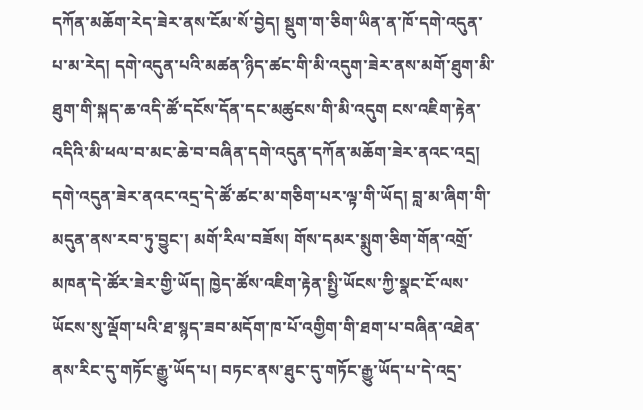དཀོན་མཆོག་རེད་ཟེར་ནས་ངོམ་སོ་བྱེད། སྡུག་ག་ཅིག་ཡིན་ན་ཁོ་དགེ་འདུན་པ་མ་རེད། དགེ་འདུན་པའི་མཚན་ཉིད་ཚང་གི་མི་འདུག་ཟེར་ནས་མགོ་ཐུག་མི་ཐུག་གི་སྐད་ཆ་འདི་ཚོ་དངོས་དོན་དང་མཚུངས་གི་མི་འདུག ངས་འཇིག་རྟེན་འདིའི་མི་ཕལ་བ་མང་ཆེ་བ་བཞིན་དགེ་འདུན་དཀོན་མཆོག་ཟེར་ནའང་འདྲ། དགེ་འདུན་ཟེར་ནའང་འདྲ་དེ་ཚོ་ཚང་མ་གཅིག་པར་ལྟ་གི་ཡོད། བླ་མ་ཞིག་གི་མདུན་ནས་རབ་ཏུ་བྱུང་། མགོ་རིལ་བཟོས། གོས་དམར་སྨུག་ཅིག་གོན་འགྲོ་མཁན་དེ་ཚོར་ཟེར་གྱི་ཡོད། ཁྱེད་ཚོས་འཇིག་རྟེན་སྤྱི་ཡོངས་ཀྱི་སྣང་ངོ་ལས་ཡོངས་སུ་ལྡོག་པའི་ཐ་སྙད་ཟབ་མདོག་ཁ་པོ་འགྱིག་གི་ཐག་པ་བཞིན་འཐེན་ནས་རིང་དུ་གཏོང་རྒྱུ་ཡོད་པ། བཏང་ནས་ཐུང་དུ་གཏོང་རྒྱུ་ཡོད་པ་དེ་འདྲ་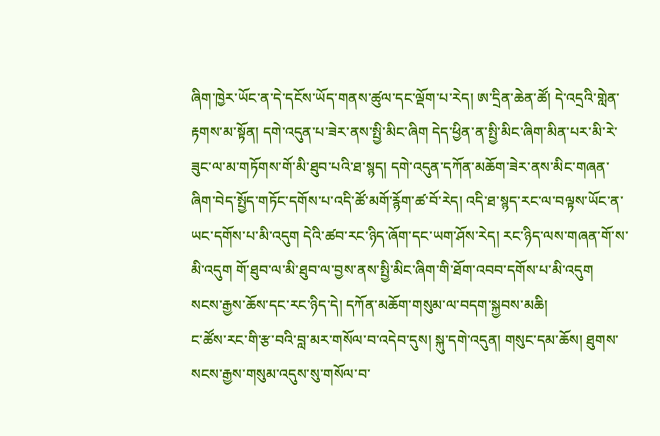ཞིག་ཁྱེར་ཡོང་ན་དེ་དངོས་ཡོད་གནས་ཚུལ་དང་ལྡོག་པ་རེད། ཨ་དྲིན་ཆེན་ཚོ། དེ་འདྲའི་གླེན་རྟགས་མ་སྟོན། དགེ་འདུན་པ་ཟེར་ནས་སྤྱི་མིང་ཞིག དེད་ཕྱིན་ན་སྤྱི་མིང་ཞིག་མིན་པར་མི་རེ་ཟུང་ལ་མ་གཏོགས་གོ་མི་ཐུབ་པའི་ཐ་སྙད། དགེ་འདུན་དཀོན་མཆོག་ཟེར་ནས་མིང་གཞན་ཞིག་བེད་སྤྱོད་གཏོང་དགོས་པ་འདི་ཚོ་མགོ་རྙོག་ཚ་བོ་རེད། འདི་ཐ་སྙད་རང་ལ་བལྟས་ཡོང་ན་ཡང་དགོས་པ་མི་འདུག དེའི་ཚབ་རང་ཉིད་ཞོག་དང་ཡག་ཤོས་རེད། རང་ཉིད་ལས་གཞན་གོ་ས་མི་འདུག གོ་ཐུབ་ལ་མི་ཐུབ་ལ་བྱས་ནས་སྤྱི་མིང་ཞིག་གི་ཐོག་འབབ་དགོས་པ་མི་འདུག
སངས་རྒྱས་ཆོས་དང་རང་ཉིད་དེ། དཀོན་མཆོག་གསུམ་ལ་བདག་སྐྱབས་མཆི།
ང་ཚོས་རང་གི་རྩ་བའི་བླ་མར་གསོལ་བ་འདེབ་དུས། སྐུ་དགེ་འདུན། གསུང་དམ་ཆོས། ཐུགས་སངས་རྒྱས་གསུམ་འདུས་སུ་གསོལ་བ་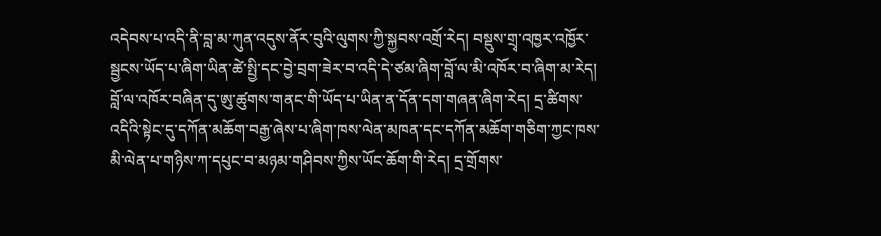འདེབས་པ་འདི་ནི་བླ་མ་ཀུན་འདུས་ནོར་བུའི་ལུགས་ཀྱི་སྐྱབས་འགྲོ་རེད། བསྡུས་གྲྭ་འཁྱར་འཁྱོར་སྦྱངས་ཡོད་པ་ཞིག་ཡིན་ཚེ་སྤྱི་དང་བྱེ་བྲག་ཟེར་བ་འདི་དེ་ཙམ་ཞིག་བློ་ལ་མི་འཁོར་བ་ཞིག་མ་རེད། བློ་ལ་འཁོར་བཞིན་དུ་ཨུ་ཚུགས་གནང་གི་ཡོད་པ་ཡིན་ན་དོན་དག་གཞན་ཞིག་རེད། དྲ་ཚིགས་འདིའི་སྟེང་དུ་དཀོན་མཆོག་བརྒྱ་ཞེས་པ་ཞིག་ཁས་ལེན་མཁན་དང་དཀོན་མཆོག་གཅིག་ཀྱང་ཁས་མི་ལེན་པ་གཉིས་ཀ་དཔུང་བ་མཉམ་གཤིབས་ཀྱིས་ཡོང་ཆོག་གི་རེད། དྲ་གྲོགས་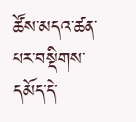ཚོས་མདའ་ཚན་པར་བསྡིགས་དམོད་དེ་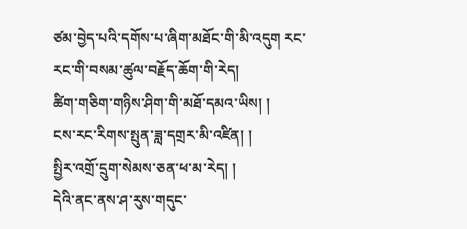ཙམ་བྱེད་པའི་དགོས་པ་ཞིག་མཐོང་གི་མི་འདུག རང་རང་གི་བསམ་ཚུལ་བརྗོད་ཆོག་གི་རེད།
ཚིག་གཅིག་གཉིས་ཤིག་གི་མཐོ་དམའ་ཡིས། །
ངས་རང་རིགས་སྤུན་ཟླ་དགྲར་མི་འཛིན། །
སྤྱིར་འགྲོ་དྲུག་སེམས་ཅན་ཕ་མ་རེད། །
དེའི་ནང་ནས་ཤ་རུས་གདུང་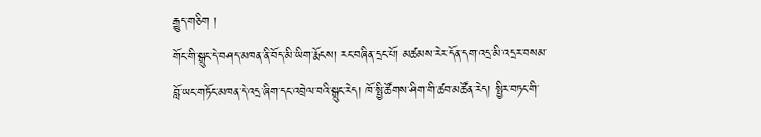རྒྱུད་གཅིག །
གོང་གི་སྒྲུང་དེ་བཤད་མཁན་ནི་བོད་མི་ཡིག་རྨོངས། རང་བཞིན་དྲང་པོ། མཚམས་རེར་དོན་དག་འདྲ་མི་འདྲར་བསམ་བློ་ཡང་གཏོང་མཁན་དེ་འདྲ་ཞིག་དང་འབྲེལ་བའི་སྒྲུང་རེད། ཁོ་སྤྱི་ཚོགས་ཤིག་གི་ཚབ་མཚོན་རེད། སྤྱིར་བཏང་གི་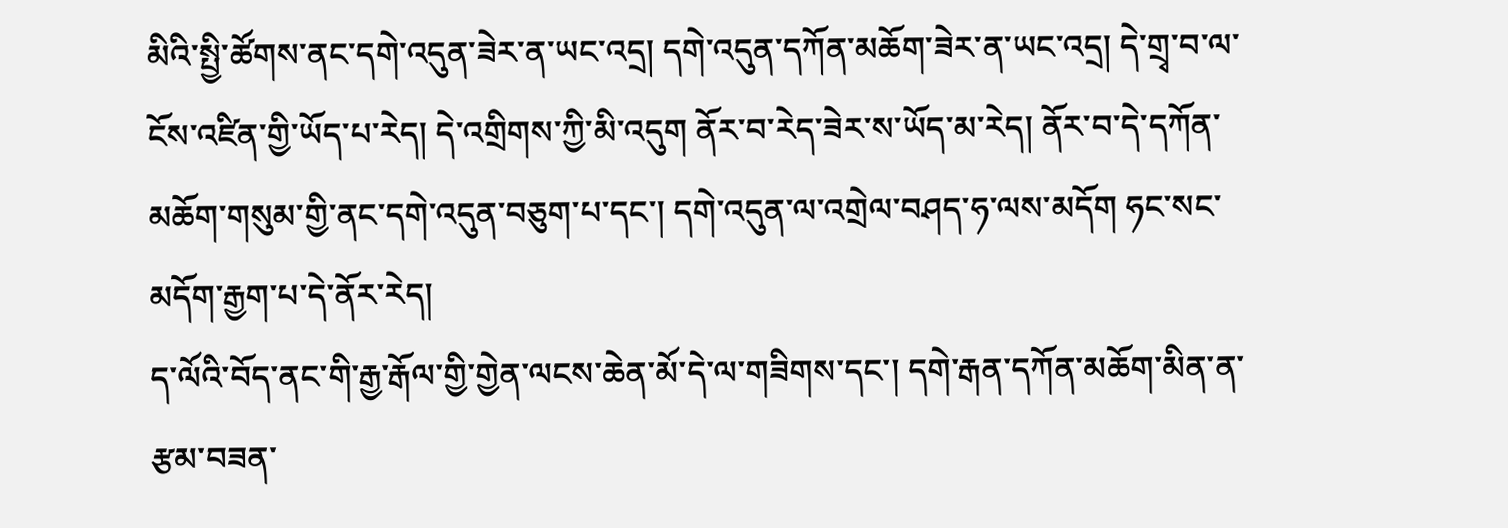མིའི་སྤྱི་ཚོགས་ནང་དགེ་འདུན་ཟེར་ན་ཡང་འདྲ། དགེ་འདུན་དཀོན་མཆོག་ཟེར་ན་ཡང་འདྲ། དེ་གྲྭ་བ་ལ་ངོས་འཛིན་གྱི་ཡོད་པ་རེད། དེ་འགྲིགས་ཀྱི་མི་འདུག ནོར་བ་རེད་ཟེར་ས་ཡོད་མ་རེད། ནོར་བ་དེ་དཀོན་མཆོག་གསུམ་གྱི་ནང་དགེ་འདུན་བཅུག་པ་དང་། དགེ་འདུན་ལ་འགྲེལ་བཤད་ཧ་ལས་མདོག ཧང་སང་མདོག་རྒྱག་པ་དེ་ནོར་རེད།
ད་ལོའི་བོད་ནང་གི་རྒྱ་རྒོལ་གྱི་གྱེན་ལངས་ཆེན་མོ་དེ་ལ་གཟིགས་དང་། དགེ་རྒན་དཀོན་མཆོག་མིན་ན་རྩམ་བཟན་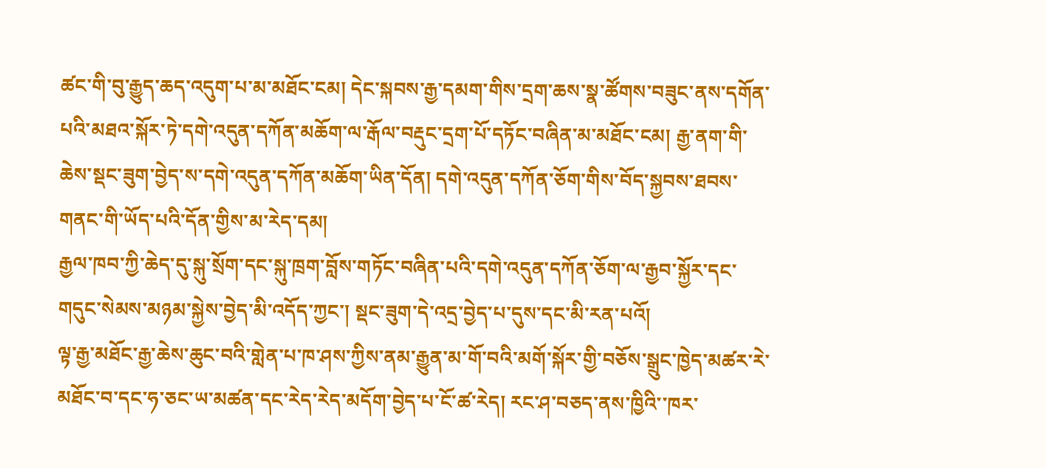ཚང་གི་བུ་རྒྱུད་ཆད་འདུག་པ་མ་མཐོང་ངམ། དེང་སྐབས་རྒྱ་དམག་གིས་དྲག་ཆས་སྣ་ཚོགས་བཟུང་ནས་དགོན་པའི་མཐའ་སྐོར་ཏེ་དགེ་འདུན་དཀོན་མཆོག་ལ་རྒོལ་བརྡུང་དྲག་པོ་དཏོང་བཞིན་མ་མཐོང་ངམ། རྒྱ་ནག་གི་ཆེས་སྡང་ཟུག་བྱེད་ས་དགེ་འདུན་དཀོན་མཆོག་ཡིན་དོན། དགེ་འདུན་དཀོན་ཅོག་གིས་བོད་སྐྱབས་ཐབས་གནང་གི་ཡོད་པའི་དོན་གྱིས་མ་རེད་དམ།
རྒྱལ་ཁབ་ཀྱི་ཆེད་དུ་སྐུ་སྲོག་དང་སྐུ་ཁྲག་བློས་གཏོང་བཞིན་པའི་དགེ་འདུན་དཀོན་ཅོག་ལ་རྒྱབ་སྐྱོར་དང་གདུང་སེམས་མཉམ་སྐྱེས་བྱེད་མི་འདོད་ཀྱང་། སྡང་ཟུག་དེ་འདྲ་བྱེད་པ་དུས་དང་མི་རན་པའོ།
ལྟ་རྒྱ་མཐོང་རྒྱ་ཆེས་ཆུང་བའི་གླེན་པ་ཁ་ཤས་ཀྱིས་ནམ་རྒྱུན་མ་གོ་བའི་མགོ་སྐོར་གྱི་བཅོས་སྒྲུང་ཁྱེད་མཚར་རེ་མཐོང་བ་དང་ཧ་ཅང་ཡ་མཚན་དང་རེད་རེད་མདོག་བྱེད་པ་ངོ་ཚ་རེད། རང་ཤ་བཅད་ནས་ཁྱིའི་་ཁར་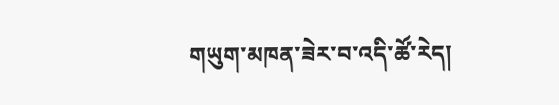གཡུག་མཁན་ཟེར་བ་འདི་ཚོ་རེད།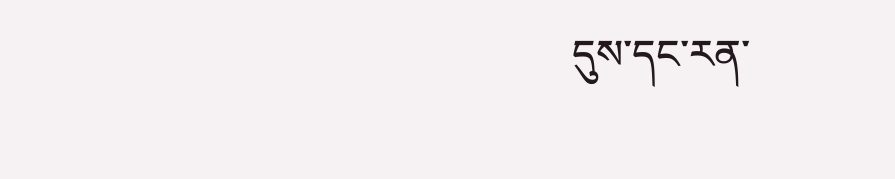དུས་དང་རན་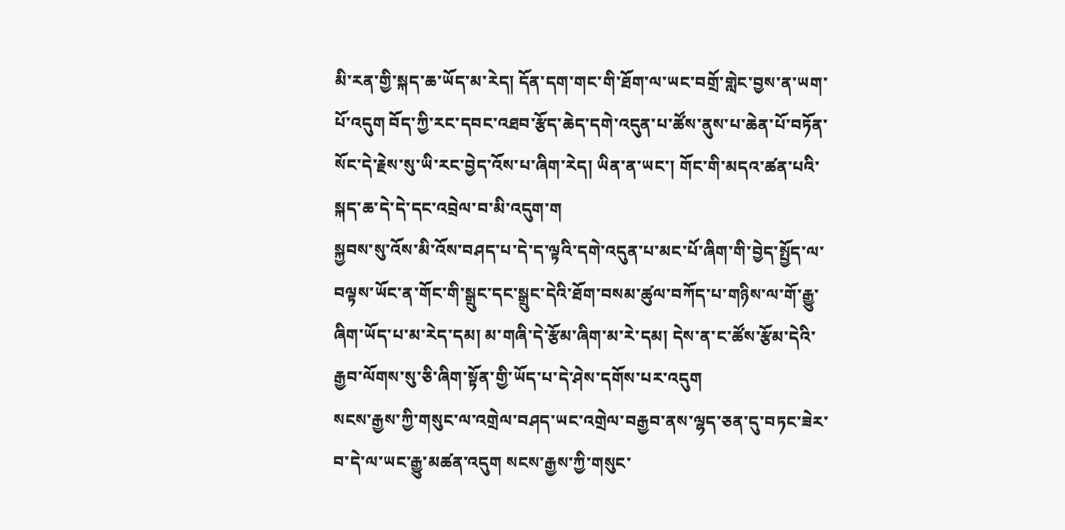མི་རན་གྱི་སྐད་ཆ་ཡོད་མ་རེད། དོན་དག་གང་གི་ཐོག་ལ་ཡང་བགྲོ་གླེང་བྱས་ན་ཡག་པོ་འདུག བོད་ཀྱི་རང་དབང་འཐབ་རྩོད་ཆེད་དགེ་འདུན་པ་ཚོས་ནུས་པ་ཆེན་པོ་བཏོན་སོང་དེ་རྗེས་སུ་ཡི་རང་བྱེད་འོས་པ་ཞིག་རེད། ཡིན་ན་ཡང་། གོང་གི་མདའ་ཚན་པའི་སྐད་ཆ་དེ་དེ་དང་འབྲེལ་བ་མི་འདུག་ག
སྐྱབས་སུ་འོས་མི་འོས་བཤད་པ་དེ་ད་ལྟའི་དགེ་འདུན་པ་མང་པོ་ཞིག་གི་བྱེད་སྤྱོད་ལ་བལྟས་ཡོང་ན་གོང་གི་སྒྲུང་དང་སྒྲུང་དེའི་ཐོག་བསམ་ཚུལ་བཀོད་པ་གཉིས་ལ་གོ་རྒྱུ་ཞིག་ཡོད་པ་མ་རེད་དམ། མ་གཞི་དེ་རྩོམ་ཞིག་མ་རེ་དམ། དེས་ན་ང་ཚོས་རྩོམ་དེའི་རྒྱབ་ལོགས་སུ་ཅི་ཞིག་སྟོན་གྱི་ཡོད་པ་དེ་ཤེས་དགོས་པར་འདུག
སངས་རྒྱས་ཀྱི་གསུང་ལ་འགྲེལ་བཤད་ཡང་འགྲེལ་བརྒྱབ་ནས་ལྷད་ཅན་དུ་བཏང་ཟེར་བ་དེ་ལ་ཡང་རྒྱུ་མཚན་འདུག སངས་རྒྱས་ཀྱི་གསུང་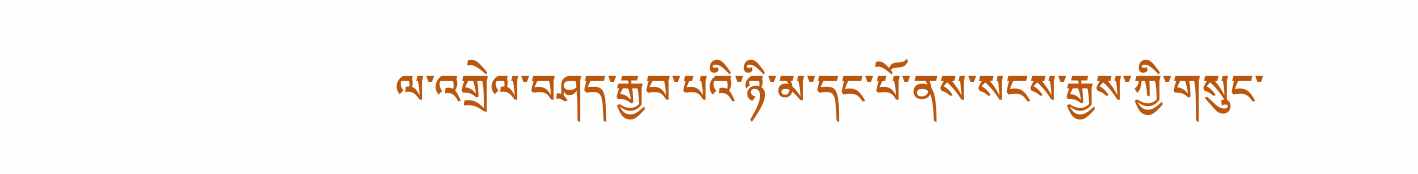ལ་འགྲེལ་བཤད་རྒྱབ་པའི་ཉི་མ་དང་པོ་ནས་སངས་རྒྱས་ཀྱི་གསུང་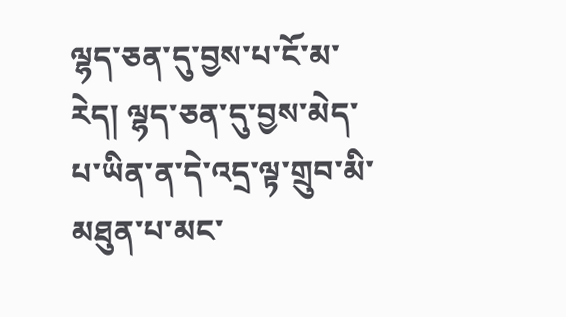ལྷད་ཅན་དུ་བྱས་པ་ངོ་མ་རེད། ལྷད་ཅན་དུ་བྱས་མེད་པ་ཡིན་ན་དེ་འདྲ་ལྟ་གྲུབ་མི་མཐུན་པ་མང་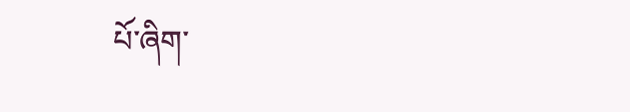པོ་ཞིག་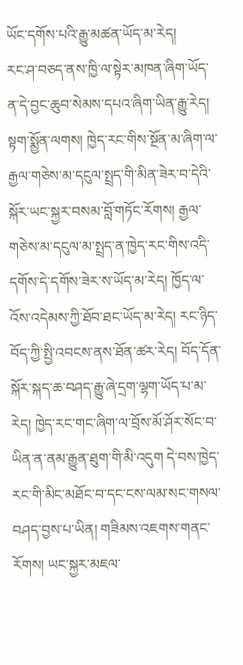ཡོང་དགོས་པའི་རྒྱུ་མཚན་ཡོད་མ་རེད།
རང་ཤ་བཅད་ནས་ཁྱི་ལ་སྟེར་མཁན་ཞིག་ཡོད་ན་དེ་བྱང་ཆུབ་སེམས་དཔའ་ཞིག་ཡིན་རྒྱུ་རེད།
སྟག་སྨྱོན་ལགས། ཁྱེད་རང་གིས་སྔོན་མ་ཞིག་ལ་རྒྱལ་གཅེས་མ་དངུལ་སྤྲད་གི་མིན་ཟེར་བ་དེའི་སྐོར་ཡང་སྐྱར་བསམ་བློ་གཏོང་རོགས། རྒྱལ་གཅེས་མ་དངུལ་མ་སྤྲད་ན་ཁྱེད་རང་གིས་འདི་དགོས་དེ་དགོས་ཟེར་ས་ཡོད་མ་རེད། ཁྱོད་ལ་འོས་འདེམས་ཀྱི་ཐོབ་ཐང་ཡོད་མ་རེད། རང་ཉིད་བོད་ཀྱི་སྤྱི་འབངས་ནས་ཐོན་ཚར་རེད། བོད་དོན་སྐོར་སྐད་ཆ་བཤད་རྒྱུ་ཞེ་དྲག་ལྷག་ཡོད་པ་མ་རེད། ཁྱེད་རང་གང་ཞིག་ལ་བྲོས་མོ་ཤོར་སོང་བ་ཡིན་ན་ནམ་རྒྱུན་ཐུག་གི་མི་འདུག དེ་བས་ཁྱེད་རང་གི་མིང་མཐོང་བ་དང་ངས་ལམ་སང་གསལ་བཤད་བྱས་པ་ཡིན། གཟིམས་འཇགས་གནང་རོགས། ཡང་སྐྱར་མཇལ་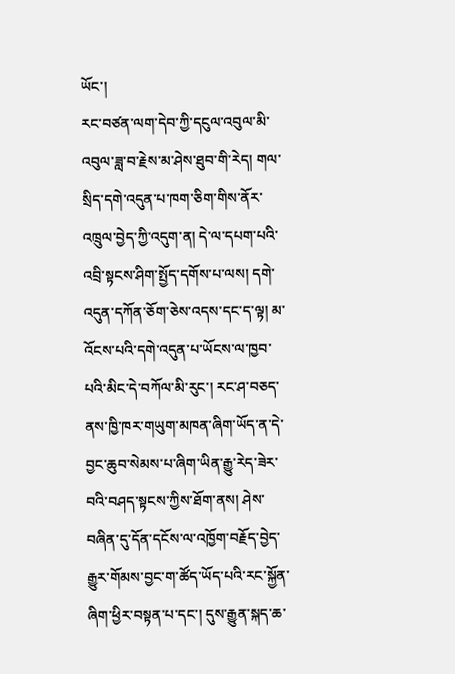ཡོང་།
རང་བཙན་ལག་དེབ་ཀྱི་དངུལ་འབུལ་མི་འབུལ་ཟླ་བ་རྗེས་མ་ཤེས་ཐུབ་གི་རེད། གལ་སྲིད་དགེ་འདུན་པ་ཁག་ཅིག་གིས་ནོར་འཁྲུལ་བྱེད་ཀྱི་འདུག་ན། དེ་ལ་དཔག་པའི་འབྲི་སྟངས་ཤིག་སྤྱོད་དགོས་པ་ལས། དགེ་འདུན་དཀོན་ཅོག་ཅེས་འདས་དང་ད་ལྟ། མ་འོངས་པའི་དགེ་འདུན་པ་ཡོངས་ལ་ཁྱབ་པའི་མིང་དེ་བཀོལ་མི་རུང་། རང་ཤ་བཅད་ནས་ཁྱི་ཁར་གཡུག་མཁན་ཞིག་ཡོད་ན་དེ་བྱང་ཆུབ་སེམས་པ་ཞིག་ཡིན་རྒྱུ་རེད་ཟེར་བའི་བཤད་སྟངས་ཀྱིས་ཐོག་ནས། ཤེས་བཞིན་དུ་དོན་དངོས་ལ་འཁྱོག་བརྗོད་བྱེད་རྒྱུར་གོམས་བྱང་ག་ཚོད་ཡོད་པའི་རང་སྐྱོན་ཞིག་ཕྱིར་བསྟན་པ་དང་། དུས་རྒྱུན་སྐད་ཆ་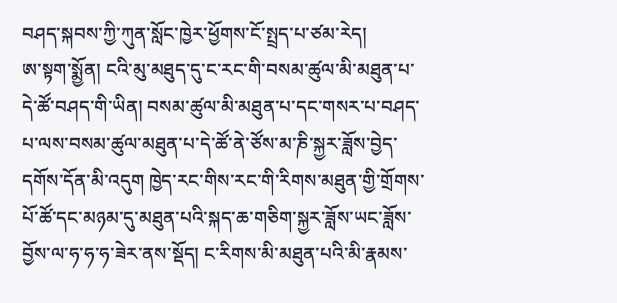བཤད་སྐབས་ཀྱི་ཀུན་སློང་ཁྱེར་ཕྱོགས་ངོ་སྤྲད་པ་ཙམ་རེད།
ཨ་སྟག་སྨྱོན། ངའི་མུ་མཐུད་དུ་ང་རང་གི་བསམ་ཚུལ་མི་མཐུན་པ་དེ་ཚོ་བཤད་གི་ཡིན། བསམ་ཚུལ་མི་མཐུན་པ་དང་གསར་པ་བཤད་པ་ལས་བསམ་ཚུལ་མཐུན་པ་དེ་ཚོ་ནེ་ཙོས་མ་ཎི་སྐྱར་ཟློས་བྱེད་དགོས་དོན་མི་འདུག ཁྱེད་རང་གིས་རང་གི་རིགས་མཐུན་གྱི་གྲོགས་པོ་ཚོ་དང་མཉམ་དུ་མཐུན་པའི་སྐད་ཆ་གཅིག་སྐྱར་ཟློས་ཡང་ཟློས་བྱོས་ལ་ཧ་ཧ་ཧ་ཟེར་ནས་སྡོད། ང་རིགས་མི་མཐུན་པའི་མི་རྣམས་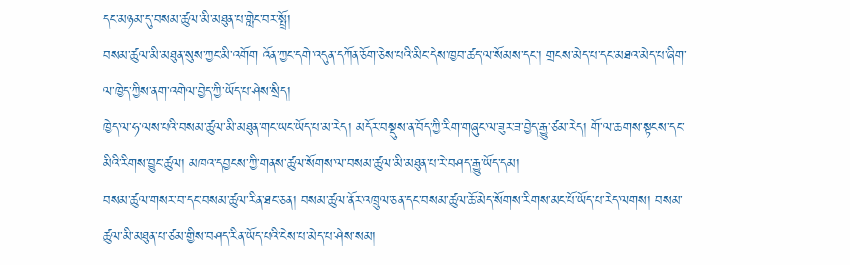དང་མཉམ་དུ་བསམ་ཚུལ་མི་མཐུན་པ་གླེང་བར་སྤྲོ།
བསམ་ཚུལ་མི་མཐུན་སུས་ཀྱང་མི་འགོག འོན་ཀྱང་དགེ་འདུན་དཀོན་ཅོག་ཅེས་པའི་མིང་དེས་ཁྱབ་ཚད་ལ་སོམས་དང་། གྲངས་མེད་པ་དང་མཐའ་མེད་པ་ཞིག་ལ་ཁྱེད་ཀྱིས་ནག་འགེལ་བྱེད་ཀྱི་ཡོད་པ་ཤེས་སྲིད།
ཁྱེད་ལ་ཧ་ལས་པའི་བསམ་ཚུལ་མི་མཐུན་གང་ཡང་ཡོད་པ་མ་རེད། མདོར་བསྡུས་ན་བོད་ཀྱི་རིག་གཞུང་ལ་ཟུར་ཟ་བྱེད་རྒྱུ་ཙམ་རེད། གོ་ལ་ཆགས་སྟངས་དང་མིའི་རིགས་བྱུང་ཚུལ། མཁའ་དབྱངས་ཀྱི་གནས་ཚུལ་སོགས་ལ་བསམ་ཚུལ་མི་མཐུན་པ་རེ་བཤད་རྒྱུ་ཡོད་དམ།
བསམ་ཚུལ་གསར་བ་དང་བསམ་ཚུལ་རིན་ཐང་ཅན། བསམ་ཚུལ་ནོར་འཁྲུལ་ཅན་དང་བསམ་ཚུལ་ཆོ་མེད་སོགས་རིགས་མང་པོ་ཡོད་པ་རེད་ལགས། བསམ་ཚུལ་མི་མཐུན་པ་ཙམ་གྱིས་བཤད་རིན་ཡོད་པའི་ངེས་པ་མེད་པ་ཤེས་སམ།